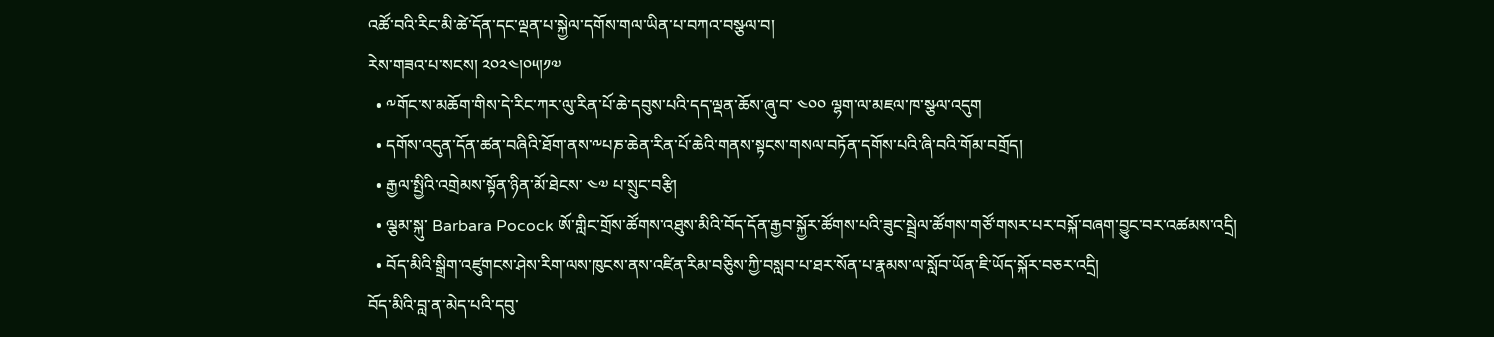འཚོ་བའི་རིང་མི་ཚེ་དོན་དང་ལྡན་པ་སྐྱེལ་དགོས་གལ་ཡིན་པ་བཀའ་བསྩལ་བ།
རེས་གཟའ་པ་སངས། ༢༠༢༤།༠༥།༡༧
  • ༸གོང་ས་མཆོག་གིས་དེ་རིང་ཀར་ལུ་རིན་པོ་ཆེ་དབུས་པའི་དད་ལྡན་ཆོས་ཞུ་བ་ ༤༠༠ ལྷག་ལ་མཇལ་ཁ་སྩལ་འདུག
  • དགོས་འདུན་དོན་ཚན་བཞིའི་ཐོག་ནས་༸པཎ་ཆེན་རིན་པོ་ཆེའི་གནས་སྟངས་གསལ་བཏོན་དགོས་པའི་ཞི་བའི་གོམ་བགྲོད།
  • རྒྱལ་སྤྱིའི་འགྲེམས་སྟོན་ཉིན་མོ་ཐེངས་ ༤༧ པ་སྲུང་བརྩི།
  • ལྕམ་སྐུ་ Barbara Pocock ཨོ་གླིང་གྲོས་ཚོགས་འཐུས་མིའི་བོད་དོན་རྒྱབ་སྐྱོར་ཚོགས་པའི་ཟུང་སྦྲེལ་ཚོགས་གཙོ་གསར་པར་བསྐོ་བཞག་བྱུང་བར་འཚམས་འདྲི།
  • བོད་མིའི་སྒྲིག་འཛུགངས་ཤེས་རིག་ལས་ཁུངས་ནས་འཛིན་རིམ་བཅིུས་ཀྱི་བསླབ་པ་ཐར་སོན་པ་རྣམས་ལ་སློབ་ཡོན་ཇི་ཡོད་སྐོར་བཅར་འདྲི།
བོད་མིའི་བླ་ན་མེད་པའི་དབུ་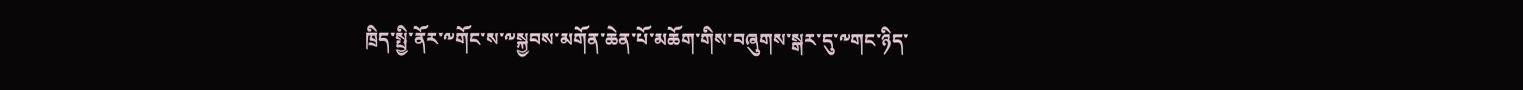ཁྲིད་སྤྱི་ནོར་༸གོང་ས་༸སྐྱབས་མགོན་ཆེན་པོ་མཆོག་གིས་བཞུགས་སྒར་དུ་༸གང་ཉིད་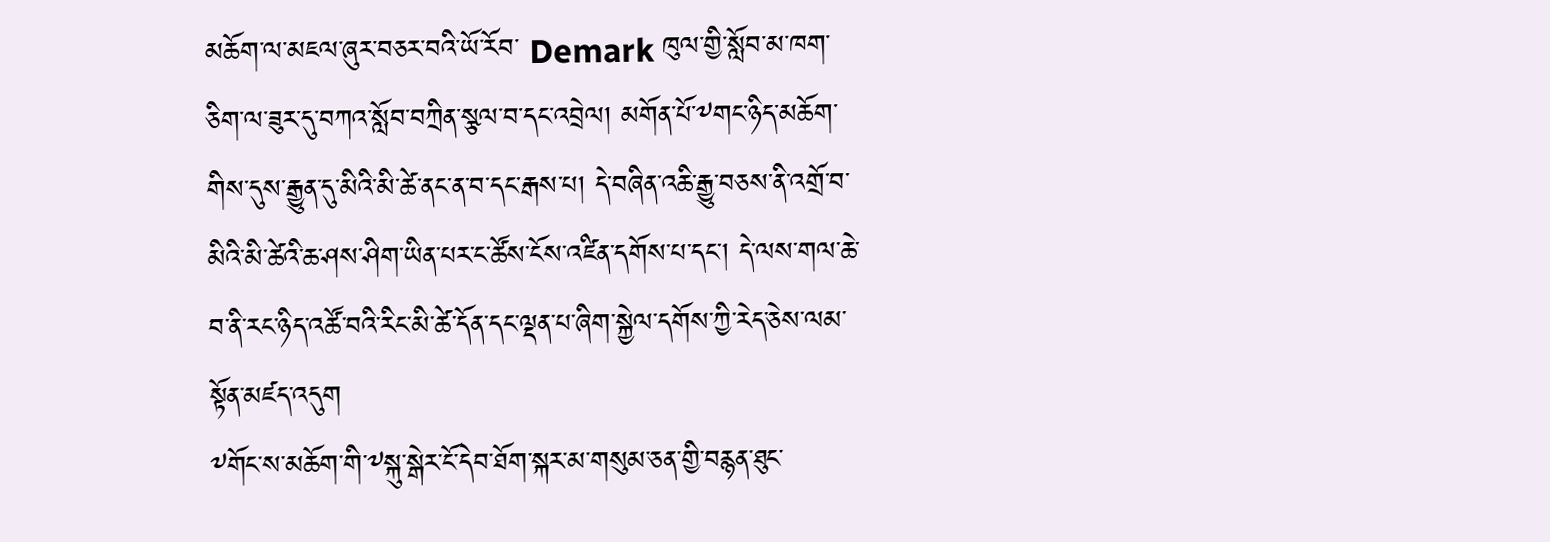མཆོག་ལ་མཇལ་ཞུར་བཅར་བའི་ཡོ་རོབ་ Demark ཁུལ་གྱི་སློབ་མ་ཁག་ཅིག་ལ་ཟུར་དུ་བཀའ་སློབ་བཀྲིན་སྩལ་བ་དང་འབྲེལ། མགོན་པོ་༸གང་ཉིད་མཆོག་གིས་དུས་རྒྱུན་དུ་མིའི་མི་ཚེ་ནང་ན་བ་དང་རྒས་པ། དེ་བཞིན་འཆི་རྒྱུ་བཅས་ནི་འགྲོ་བ་མིའི་མི་ཚེའི་ཆ་ཤས་ཤིག་ཡིན་པར་ང་ཚོས་ངོས་འཛིན་དགོས་པ་དང་། དེ་ལས་གལ་ཆེ་བ་ནི་རང་ཉིད་འཚོ་བའི་རིང་མི་ཚེ་དོན་དང་ལྡན་པ་ཞིག་སྐྱེལ་དགོས་ཀྱི་རེད་ཅེས་ལམ་སྟོན་མཛད་འདུག
༸གོང་ས་མཆོག་གི་༸སྐུ་སྒེར་ངོ་དེབ་ཐོག་སྐར་མ་གསུམ་ཅན་གྱི་བརྙན་ཐུང་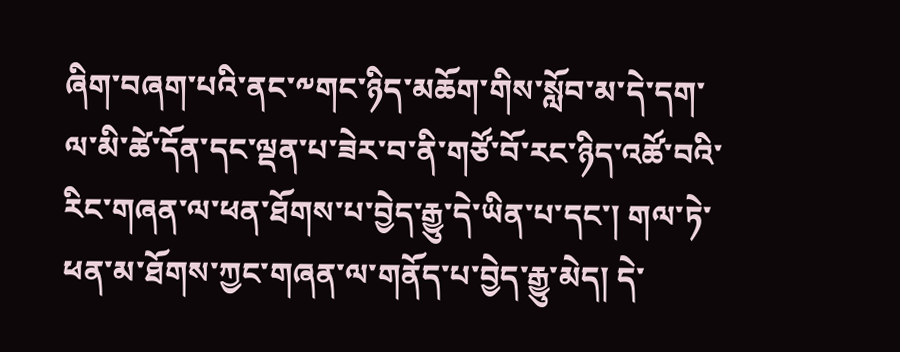ཞིག་བཞག་པའི་ནང་༸གང་ཉིད་མཆོག་གིས་སློབ་མ་དེ་དག་ལ་མི་ཚེ་དོན་དང་ལྡན་པ་ཟེར་བ་ནི་གཙོ་བོ་རང་ཉིད་འཚོ་བའི་རིང་གཞན་ལ་ཕན་ཐོགས་པ་བྱེད་རྒྱུ་དེ་ཡིན་པ་དང་། གལ་ཏེ་ཕན་མ་ཐོགས་ཀྱང་གཞན་ལ་གནོད་པ་བྱེད་རྒྱུ་མེད། དེ་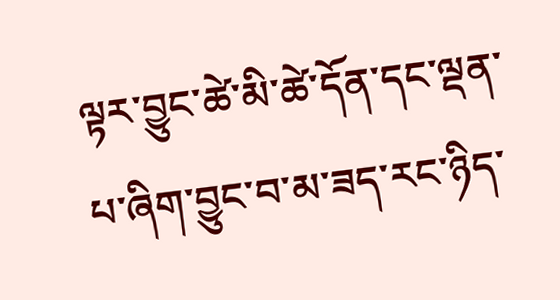ལྟར་བྱུང་ཚེ་མི་ཚེ་དོན་དང་ལྡན་པ་ཞིག་བྱུང་བ་མ་ཟད་རང་ཉིད་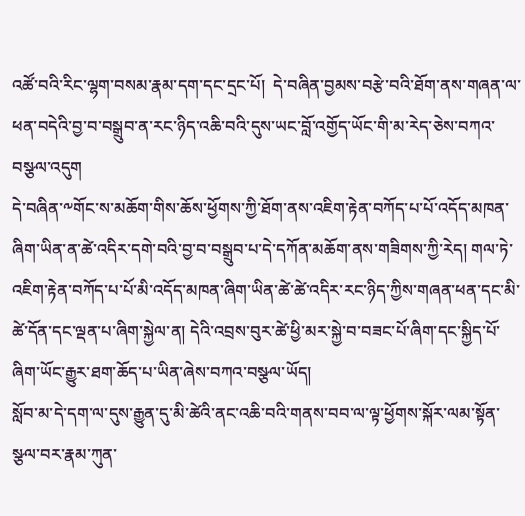འཚོ་བའི་རིང་ལྷག་བསམ་རྣམ་དག་དང་དྲང་པོ།  དེ་བཞིན་བྱམས་བརྩེ་བའི་ཐོག་ནས་གཞན་ལ་ཕན་བདེའི་བྱ་བ་བསྒྲུབ་ན་རང་ཉིད་འཆི་བའི་དུས་ཡང་བློ་འགྱོད་ཡོང་གི་མ་རེད་ཅེས་བཀའ་བསྩལ་འདུག
དེ་བཞིན་༸གོང་ས་མཆོག་གིས་ཆོས་ཕྱོགས་ཀྱི་ཐོག་ནས་འཇིག་རྟེན་བཀོད་པ་པོ་འདོད་མཁན་ཞིག་ཡིན་ན་ཚེ་འདིར་དགེ་བའི་བྱ་བ་བསྒྲུབ་པ་དེ་དཀོན་མཆོག་ནས་གཟིགས་ཀྱི་རེད། གལ་ཏེ་འཇིག་རྟེན་བཀོད་པ་པོ་མི་འདོད་མཁན་ཞིག་ཡིན་ཚེ་ཚེ་འདིར་རང་ཉིད་ཀྱིས་གཞན་ཕན་དང་མི་ཚེ་དོན་དང་ལྡན་པ་ཞིག་སྐྱེལ་ན། དེའི་འབྲས་བུར་ཚེ་ཕྱི་མར་སྐྱེ་བ་བཟང་པོ་ཞིག་དང་སྐྱིད་པོ་ཞིག་ཡོང་རྒྱུར་ཐག་ཆོད་པ་ཡིན་ཞེས་བཀའ་བསྩལ་ཡོད།
སློབ་མ་དེ་དག་ལ་དུས་རྒྱུན་དུ་མི་ཚེའི་ནང་འཆི་བའི་གནས་བབ་ལ་ལྟ་ཕྱོགས་སྐོར་ལམ་སྟོན་སྩལ་བར་རྣམ་ཀུན་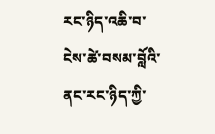རང་ཉིད་འཆི་བ་ངེས་ཚེ་བསམ་བློའི་ནང་རང་ཉིད་ཀྱི་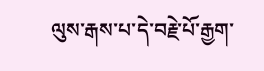ལུས་རྒས་པ་དེ་བརྗེ་པོ་རྒྱག་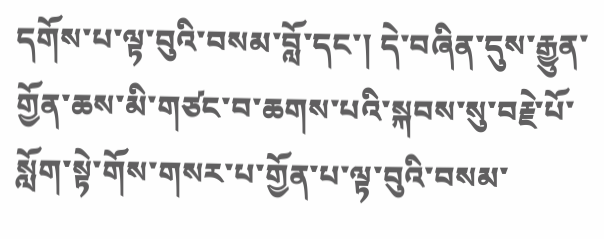དགོས་པ་ལྟ་བུའི་བསམ་བློ་དང་། དེ་བཞིན་དུས་རྒྱུན་གྱོན་ཆས་མི་གཙང་བ་ཆགས་པའི་སྐབས་སུ་བརྗེ་པོ་སློག་སྟེ་གོས་གསར་པ་གྱོན་པ་ལྟ་བུའི་བསམ་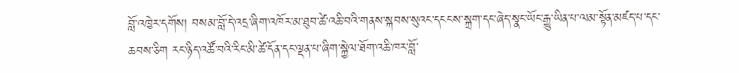བློ་འཁྱེར་དགོས། བསམ་བློ་དེ་འདྲ་ཞིག་འཁོར་མ་ཐུབ་ཚེ་འཆི་བའི་གནས་སྐབས་སུའང་དངངས་སྐྲག་དང་ཞེད་སྣང་ཡོང་རྒྱུ་ཡིན་པ་ལམ་སྟོན་མཛད་པ་དང་ཆབས་ཅིག རང་ཉིད་འཚོ་བའི་རིང་མི་ཚེ་དོན་དང་ལྡན་པ་ཞིག་སྐྱེལ་ཐོག་འཆི་ཁར་བློ་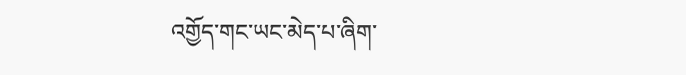འགྱོད་གང་ཡང་མེད་པ་ཞིག་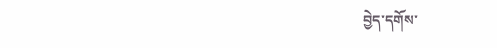བྱེད་དགོས་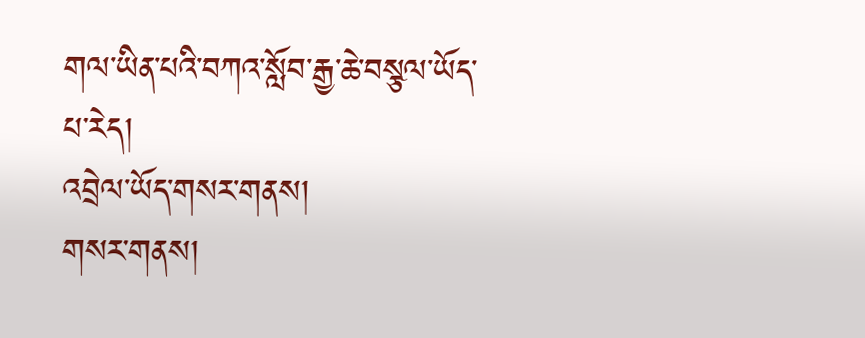གལ་ཡིན་པའི་བཀའ་སློབ་རྒྱ་ཆེ་བསྩལ་ཡོད་པ་རེད།
འབྲེལ་ཡོད་གསར་གནས།
གསར་གནས།